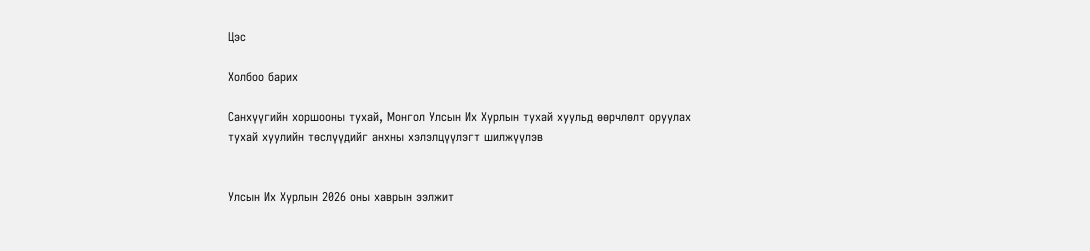Цэс

Холбоо барих

Санхүүгийн хоршооны тухай, Монгол Улсын Их Хурлын тухай хуульд өөрчлөлт оруулах тухай хуулийн төслүүдийг анхны хэлэлцүүлэгт шилжүүлэв


Улсын Их Хурлын 2026 оны хаврын ээлжит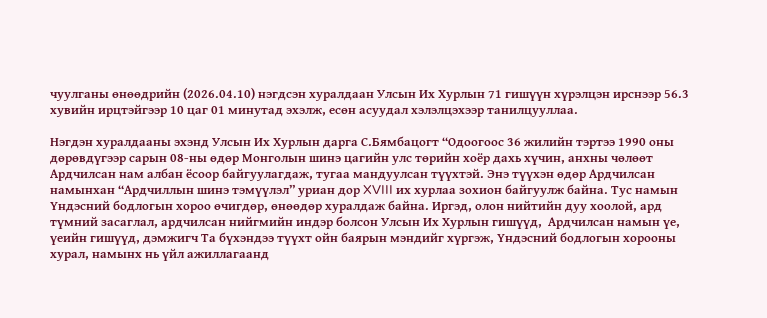чуулганы өнөөдрийн (2026.04.10) нэгдсэн хуралдаан Улсын Их Хурлын 71 гишүүн хүрэлцэн ирснээр 56.3 хувийн ирцтэйгээр 10 цаг 01 минутад эхэлж, есөн асуудал хэлэлцэхээр танилцууллаа.

Нэгдэн хуралдааны эхэнд Улсын Их Хурлын дарга С.Бямбацогт “Одоогоос 36 жилийн тэртээ 1990 оны дөрөвдүгээр сарын 08-ны өдөр Монголын шинэ цагийн улс төрийн хоёр дахь хүчин, анхны чөлөөт Ардчилсан нам албан ёсоор байгуулагдаж, тугаа мандуулсан түүхтэй. Энэ түүхэн өдөр Ардчилсан намынхан “Ардчиллын шинэ тэмүүлэл” уриан дор XVIII их хурлаа зохион байгуулж байна. Тус намын Үндэсний бодлогын хороо өчигдөр, өнөөдөр хуралдаж байна. Иргэд, олон нийтийн дуу хоолой, ард түмний засаглал, ардчилсан нийгмийн индэр болсон Улсын Их Хурлын гишүүд,  Ардчилсан намын үе, үеийн гишүүд, дэмжигч Та бүхэндээ түүхт ойн баярын мэндийг хүргэж, Үндэсний бодлогын хорооны хурал, намынх нь үйл ажиллагаанд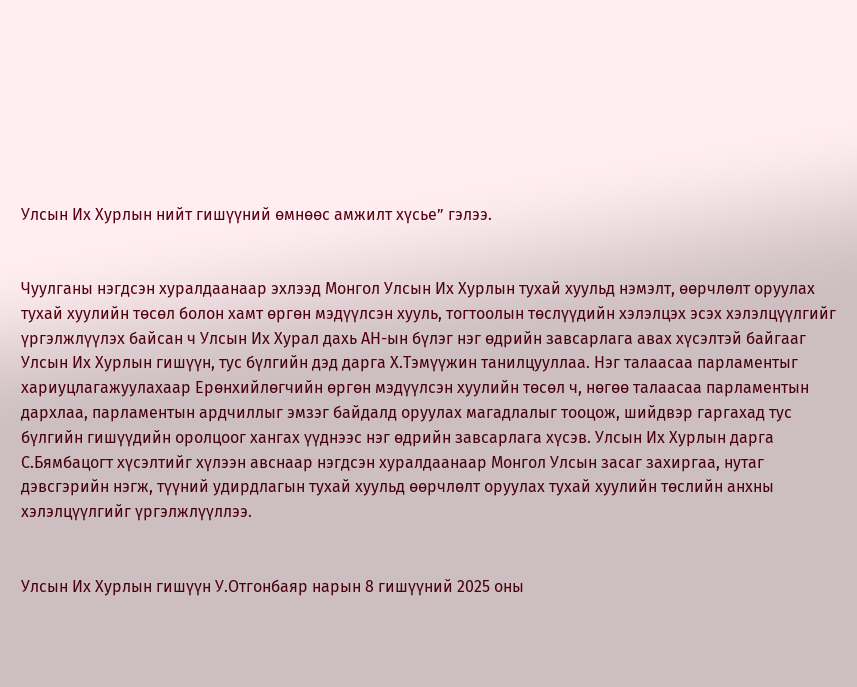Улсын Их Хурлын нийт гишүүний өмнөөс амжилт хүсье” гэлээ.


Чуулганы нэгдсэн хуралдаанаар эхлээд Монгол Улсын Их Хурлын тухай хуульд нэмэлт, өөрчлөлт оруулах тухай хуулийн төсөл болон хамт өргөн мэдүүлсэн хууль, тогтоолын төслүүдийн хэлэлцэх эсэх хэлэлцүүлгийг үргэлжлүүлэх байсан ч Улсын Их Хурал дахь АН-ын бүлэг нэг өдрийн завсарлага авах хүсэлтэй байгааг Улсын Их Хурлын гишүүн, тус бүлгийн дэд дарга Х.Тэмүүжин танилцууллаа. Нэг талаасаа парламентыг хариуцлагажуулахаар Ерөнхийлөгчийн өргөн мэдүүлсэн хуулийн төсөл ч, нөгөө талаасаа парламентын дархлаа, парламентын ардчиллыг эмзэг байдалд оруулах магадлалыг тооцож, шийдвэр гаргахад тус бүлгийн гишүүдийн оролцоог хангах үүднээс нэг өдрийн завсарлага хүсэв. Улсын Их Хурлын дарга С.Бямбацогт хүсэлтийг хүлээн авснаар нэгдсэн хуралдаанаар Монгол Улсын засаг захиргаа, нутаг дэвсгэрийн нэгж, түүний удирдлагын тухай хуульд өөрчлөлт оруулах тухай хуулийн төслийн анхны хэлэлцүүлгийг үргэлжлүүллээ.


Улсын Их Хурлын гишүүн У.Отгонбаяр нарын 8 гишүүний 2025 оны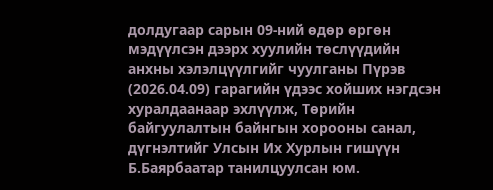долдугаар сарын 09-ний өдөр өргөн мэдүүлсэн дээрх хуулийн төслүүдийн анхны хэлэлцүүлгийг чуулганы Пүрэв (2026.04.09) гарагийн үдээс хойших нэгдсэн хуралдаанаар эхлүүлж, Төрийн байгуулалтын байнгын хорооны санал, дүгнэлтийг Улсын Их Хурлын гишүүн Б.Баярбаатар танилцуулсан юм.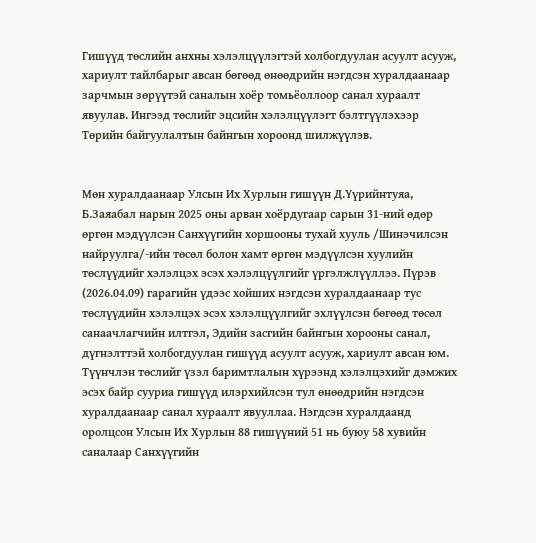Гишүүд төслийн анхны хэлэлцүүлэгтэй холбогдуулан асуулт асууж, хариулт тайлбарыг авсан бөгөөд өнөөдрийн нэгдсэн хуралдаанаар зарчмын зөрүүтэй саналын хоёр томьёоллоор санал хураалт явуулав. Ингээд төслийг эцсийн хэлэлцүүлэгт бэлтгүүлэхээр Төрийн байгуулалтын байнгын хороонд шилжүүлэв.


Мөн хуралдаанаар Улсын Их Хурлын гишүүн Д.Үүрийнтуяа, Б.Заяабал нарын 2025 оны арван хоёрдугаар сарын 31-ний өдөр өргөн мэдүүлсэн Санхүүгийн хоршооны тухай хууль /Шинэчилсэн найруулга/-ийн төсөл болон хамт өргөн мэдүүлсэн хуулийн төслүүдийг хэлэлцэх эсэх хэлэлцүүлгийг үргэлжлүүллээ. Пүрэв (2026.04.09) гарагийн үдээс хойших нэгдсэн хуралдаанаар тус төслүүдийн хэлэлцэх эсэх хэлэлцүүлгийг эхлүүлсэн бөгөөд төсөл санаачлагчийн илтгэл, Эдийн засгийн байнгын хорооны санал, дүгнэлттэй холбогдуулан гишүүд асуулт асууж, хариулт авсан юм. Түүнчлэн төслийг үзэл баримтлалын хүрээнд хэлэлцэхийг дэмжих эсэх байр сууриа гишүүд илэрхийлсэн тул өнөөдрийн нэгдсэн хуралдаанаар санал хураалт явууллаа. Нэгдсэн хуралдаанд оролцсон Улсын Их Хурлын 88 гишүүний 51 нь буюу 58 хувийн саналаар Санхүүгийн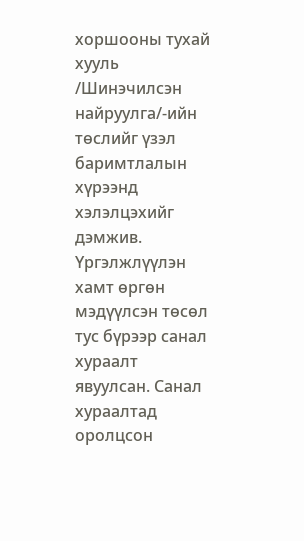хоршооны тухай хууль /Шинэчилсэн найруулга/-ийн төслийг үзэл баримтлалын хүрээнд хэлэлцэхийг дэмжив. Үргэлжлүүлэн хамт өргөн мэдүүлсэн төсөл тус бүрээр санал хураалт явуулсан. Санал хураалтад оролцсон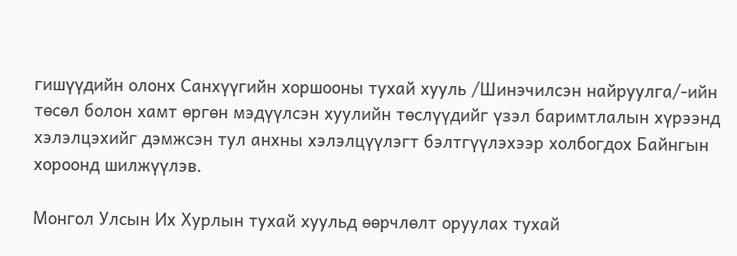гишүүдийн олонх Санхүүгийн хоршооны тухай хууль /Шинэчилсэн найруулга/-ийн төсөл болон хамт өргөн мэдүүлсэн хуулийн төслүүдийг үзэл баримтлалын хүрээнд хэлэлцэхийг дэмжсэн тул анхны хэлэлцүүлэгт бэлтгүүлэхээр холбогдох Байнгын хороонд шилжүүлэв.

Монгол Улсын Их Хурлын тухай хуульд өөрчлөлт оруулах тухай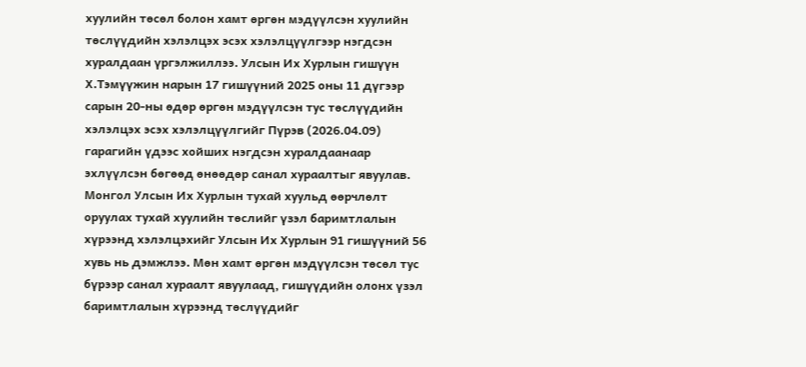хуулийн төсөл болон хамт өргөн мэдүүлсэн хуулийн төслүүдийн хэлэлцэх эсэх хэлэлцүүлгээр нэгдсэн хуралдаан үргэлжиллээ. Улсын Их Хурлын гишүүн Х.Тэмүүжин нарын 17 гишүүний 2025 оны 11 дүгээр сарын 20-ны өдөр өргөн мэдүүлсэн тус төслүүдийн хэлэлцэх эсэх хэлэлцүүлгийг Пүрэв (2026.04.09) гарагийн үдээс хойших нэгдсэн хуралдаанаар эхлүүлсэн бөгөөд өнөөдөр санал хураалтыг явуулав. Монгол Улсын Их Хурлын тухай хуульд өөрчлөлт оруулах тухай хуулийн төслийг үзэл баримтлалын хүрээнд хэлэлцэхийг Улсын Их Хурлын 91 гишүүний 56 хувь нь дэмжлээ. Мөн хамт өргөн мэдүүлсэн төсөл тус бүрээр санал хураалт явуулаад, гишүүдийн олонх үзэл баримтлалын хүрээнд төслүүдийг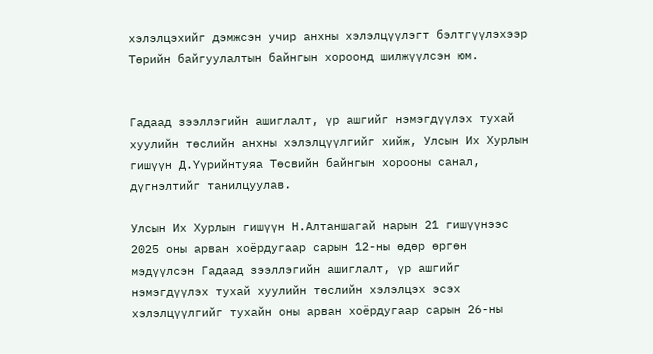хэлэлцэхийг дэмжсэн учир анхны хэлэлцүүлэгт бэлтгүүлэхээр Төрийн байгуулалтын байнгын хороонд шилжүүлсэн юм.


Гадаад зээллэгийн ашиглалт, үр ашгийг нэмэгдүүлэх тухай хуулийн төслийн анхны хэлэлцүүлгийг хийж, Улсын Их Хурлын гишүүн Д.Үүрийнтуяа Төсвийн байнгын хорооны санал, дүгнэлтийг танилцуулав.

Улсын Их Хурлын гишүүн Н.Алтаншагай нарын 21 гишүүнээс 2025 оны арван хоёрдугаар сарын 12-ны өдөр өргөн мэдүүлсэн Гадаад зээллэгийн ашиглалт, үр ашгийг нэмэгдүүлэх тухай хуулийн төслийн хэлэлцэх эсэх хэлэлцүүлгийг тухайн оны арван хоёрдугаар сарын 26-ны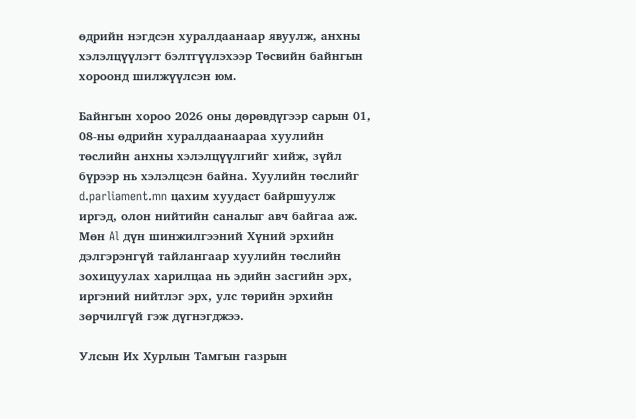өдрийн нэгдсэн хуралдаанаар явуулж, анхны хэлэлцүүлэгт бэлтгүүлэхээр Төсвийн байнгын хороонд шилжүүлсэн юм.

Байнгын хороо 2026 оны дөрөвдүгээр сарын 01, 08-ны өдрийн хуралдаанаараа хуулийн төслийн анхны хэлэлцүүлгийг хийж, зүйл бүрээр нь хэлэлцсэн байна. Хуулийн төслийг d.parliament.mn цахим хуудаст байршуулж иргэд, олон нийтийн саналыг авч байгаа аж. Мөн Al дүн шинжилгээний Хүний эрхийн дэлгэрэнгүй тайлангаар хуулийн төслийн зохицуулах харилцаа нь эдийн засгийн эрх, иргэний нийтлэг эрх, улс төрийн эрхийн зөрчилгүй гэж дүгнэгджээ.

Улсын Их Хурлын Тамгын газрын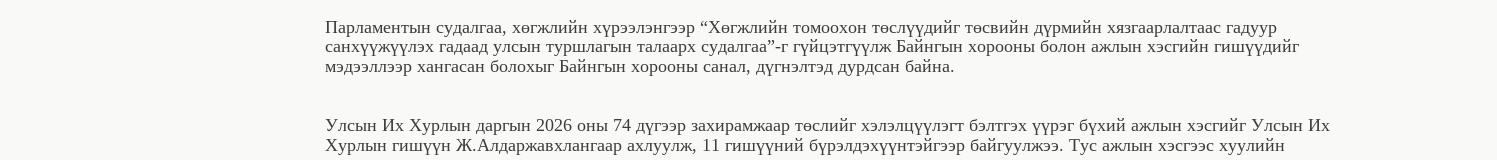Парламентын судалгаа, хөгжлийн хүрээлэнгээр “Хөгжлийн томоохон төслүүдийг төсвийн дүрмийн хязгаарлалтаас гадуур санхүүжүүлэх гадаад улсын туршлагын талаарх судалгаа”-г гүйцэтгүүлж Байнгын хорооны болон ажлын хэсгийн гишүүдийг мэдээллээр хангасан болохыг Байнгын хорооны санал, дүгнэлтэд дурдсан байна.


Улсын Их Хурлын даргын 2026 оны 74 дүгээр захирамжаар төслийг хэлэлцүүлэгт бэлтгэх үүрэг бүхий ажлын хэсгийг Улсын Их Хурлын гишүүн Ж.Алдаржавхлангаар ахлуулж, 11 гишүүний бүрэлдэхүүнтэйгээр байгуулжээ. Тус ажлын хэсгээс хуулийн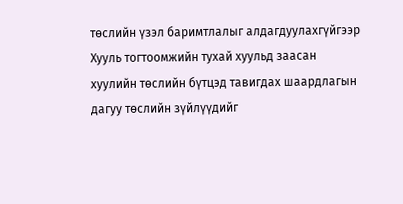төслийн үзэл баримтлалыг алдагдуулахгүйгээр Хууль тогтоомжийн тухай хуульд заасан хуулийн төслийн бүтцэд тавигдах шаардлагын дагуу төслийн зүйлүүдийг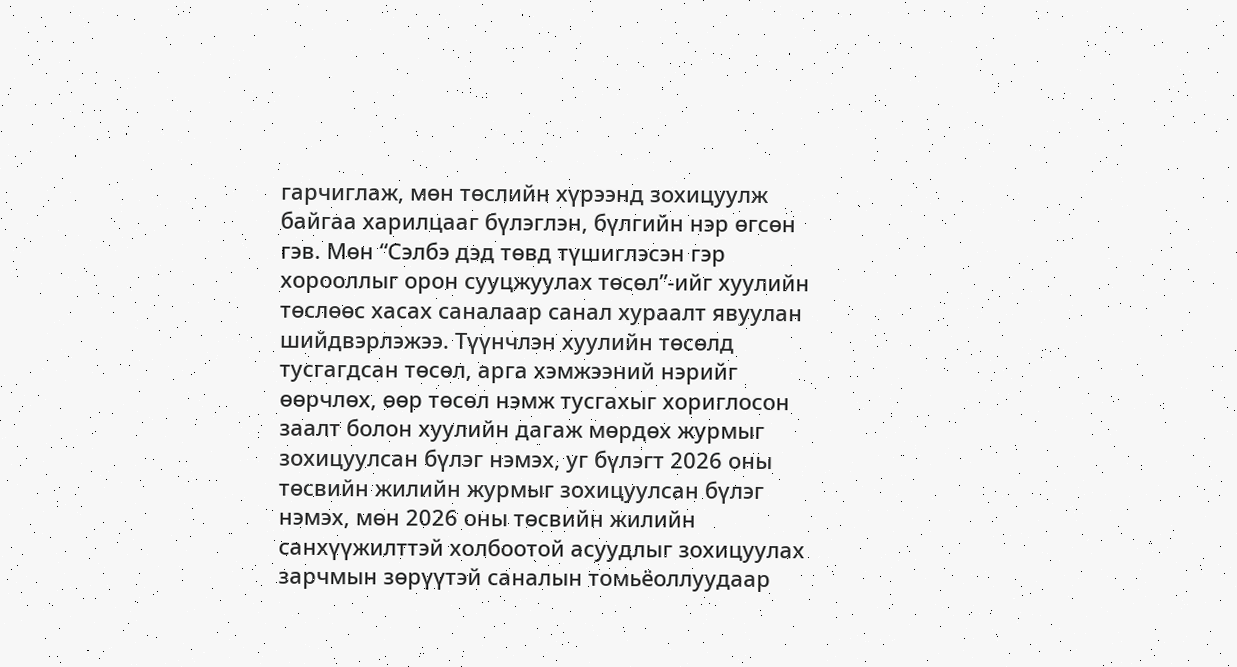гарчиглаж, мөн төслийн хүрээнд зохицуулж байгаа харилцааг бүлэглэн, бүлгийн нэр өгсөн гэв. Мөн “Сэлбэ дэд төвд түшиглэсэн гэр хорооллыг орон сууцжуулах төсөл”-ийг хуулийн төслөөс хасах саналаар санал хураалт явуулан шийдвэрлэжээ. Түүнчлэн хуулийн төсөлд тусгагдсан төсөл, арга хэмжээний нэрийг өөрчлөх, өөр төсөл нэмж тусгахыг хориглосон заалт болон хуулийн дагаж мөрдөх журмыг зохицуулсан бүлэг нэмэх, уг бүлэгт 2026 оны төсвийн жилийн журмыг зохицуулсан бүлэг нэмэх, мөн 2026 оны төсвийн жилийн санхүүжилттэй холбоотой асуудлыг зохицуулах зарчмын зөрүүтэй саналын томьёоллуудаар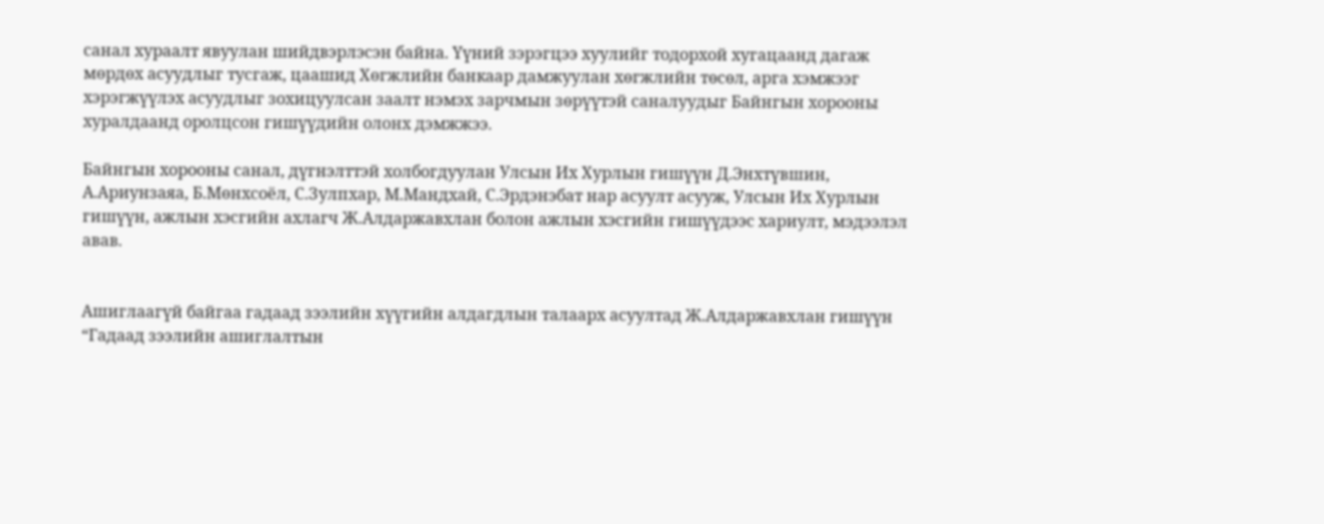санал хураалт явуулан шийдвэрлэсэн байна. Үүний зэрэгцээ хуулийг тодорхой хугацаанд дагаж мөрдөх асуудлыг тусгаж, цаашид Хөгжлийн банкаар дамжуулан хөгжлийн төсөл, арга хэмжээг хэрэгжүүлэх асуудлыг зохицуулсан заалт нэмэх зарчмын зөрүүтэй саналуудыг Байнгын хорооны хуралдаанд оролцсон гишүүдийн олонх дэмжжээ.

Байнгын хорооны санал, дүгнэлттэй холбогдуулан Улсын Их Хурлын гишүүн Д.Энхтүвшин, А.Ариунзаяа, Б.Мөнхсоёл, С.Зулпхар, М.Мандхай, С.Эрдэнэбат нар асуулт асууж, Улсын Их Хурлын гишүүн, ажлын хэсгийн ахлагч Ж.Алдаржавхлан болон ажлын хэсгийн гишүүдээс хариулт, мэдээлэл авав.


Ашиглаагүй байгаа гадаад зээлийн хүүгийн алдагдлын талаарх асуултад Ж.Алдаржавхлан гишүүн “Гадаад зээлийн ашиглалтын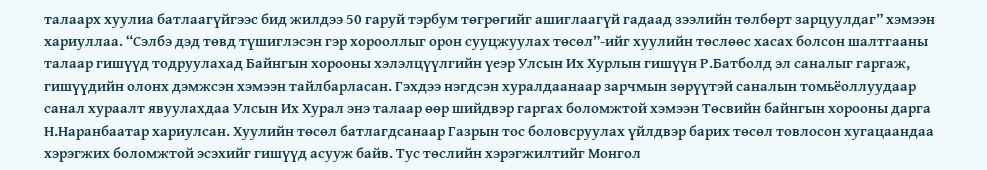талаарх хуулиа батлаагүйгээс бид жилдээ 50 гаруй тэрбум төгрөгийг ашиглаагүй гадаад зээлийн төлбөрт зарцуулдаг” хэмээн хариуллаа. “Сэлбэ дэд төвд түшиглэсэн гэр хорооллыг орон сууцжуулах төсөл”-ийг хуулийн төслөөс хасах болсон шалтгааны талаар гишүүд тодруулахад Байнгын хорооны хэлэлцүүлгийн үеэр Улсын Их Хурлын гишүүн Р.Батболд эл саналыг гаргаж, гишүүдийн олонх дэмжсэн хэмээн тайлбарласан. Гэхдээ нэгдсэн хуралдаанаар зарчмын зөрүүтэй саналын томьёоллуудаар санал хураалт явуулахдаа Улсын Их Хурал энэ талаар өөр шийдвэр гаргах боломжтой хэмээн Төсвийн байнгын хорооны дарга Н.Наранбаатар хариулсан. Хуулийн төсөл батлагдсанаар Газрын тос боловсруулах үйлдвэр барих төсөл товлосон хугацаандаа хэрэгжих боломжтой эсэхийг гишүүд асууж байв. Тус төслийн хэрэгжилтийг Монгол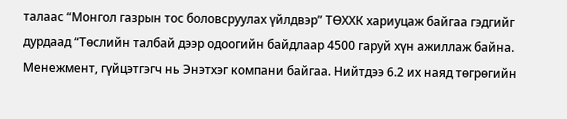талаас “Монгол газрын тос боловсруулах үйлдвэр” ТӨХХК хариуцаж байгаа гэдгийг дурдаад “Төслийн талбай дээр одоогийн байдлаар 4500 гаруй хүн ажиллаж байна. Менежмент, гүйцэтгэгч нь Энэтхэг компани байгаа. Нийтдээ 6.2 их наяд төгрөгийн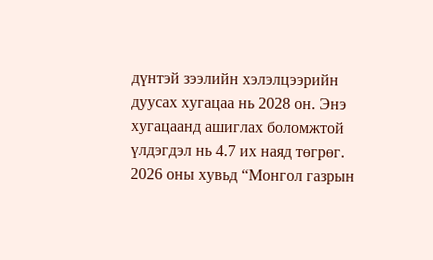дүнтэй зээлийн хэлэлцээрийн дуусах хугацаа нь 2028 он. Энэ хугацаанд ашиглах боломжтой үлдэгдэл нь 4.7 их наяд төгрөг. 2026 оны хувьд “Монгол газрын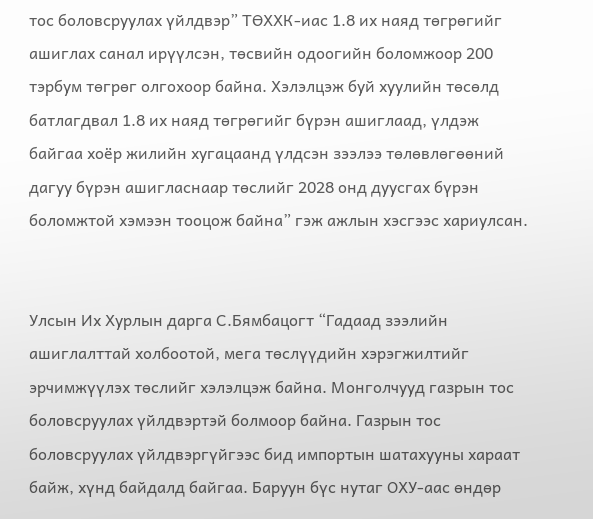тос боловсруулах үйлдвэр” ТӨХХК-иас 1.8 их наяд төгрөгийг ашиглах санал ирүүлсэн, төсвийн одоогийн боломжоор 200 тэрбум төгрөг олгохоор байна. Хэлэлцэж буй хуулийн төсөлд батлагдвал 1.8 их наяд төгрөгийг бүрэн ашиглаад, үлдэж байгаа хоёр жилийн хугацаанд үлдсэн зээлээ төлөвлөгөөний дагуу бүрэн ашигласнаар төслийг 2028 онд дуусгах бүрэн боломжтой хэмээн тооцож байна” гэж ажлын хэсгээс хариулсан.


Улсын Их Хурлын дарга С.Бямбацогт “Гадаад зээлийн ашиглалттай холбоотой, мега төслүүдийн хэрэгжилтийг эрчимжүүлэх төслийг хэлэлцэж байна. Монголчууд газрын тос боловсруулах үйлдвэртэй болмоор байна. Газрын тос боловсруулах үйлдвэргүйгээс бид импортын шатахууны хараат байж, хүнд байдалд байгаа. Баруун бүс нутаг ОХУ-аас өндөр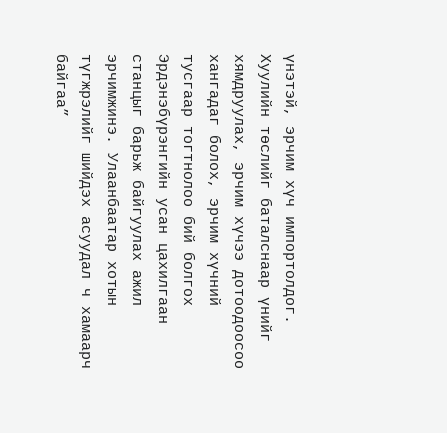үнэтэй, эрчим хүч импортолдог. Хуулийн төслийг баталснаар үнийг хямдруулах, эрчим хүчээ дотоодоосоо хангадаг болох, эрчим хүчний тусгаар тогтнолоо бий болгох Эрдэнэбүрэнгийн усан цахилгаан станцыг барьж байгуулах ажил эрчимжинэ. Улаанбаатар хотын түгжрэлийг шийдэх асуудал ч хамаарч байгаа”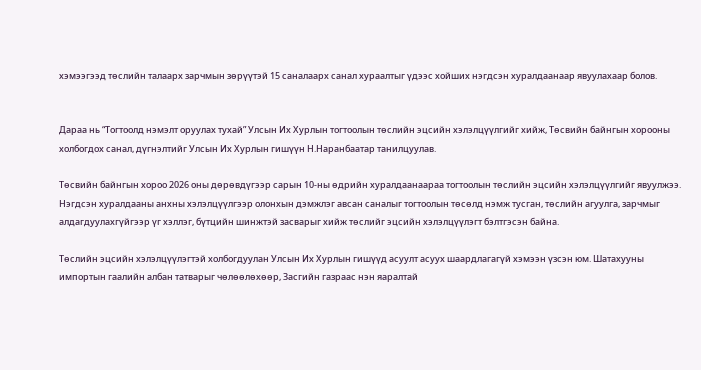хэмээгээд төслийн талаарх зарчмын зөрүүтэй 15 саналаарх санал хураалтыг үдээс хойших нэгдсэн хуралдаанаар явуулахаар болов.


Дараа нь “Тогтоолд нэмэлт оруулах тухай” Улсын Их Хурлын тогтоолын төслийн эцсийн хэлэлцүүлгийг хийж, Төсвийн байнгын хорооны холбогдох санал, дүгнэлтийг Улсын Их Хурлын гишүүн Н.Наранбаатар танилцуулав.

Төсвийн байнгын хороо 2026 оны дөрөвдүгээр сарын 10-ны өдрийн хуралдаанаараа тогтоолын төслийн эцсийн хэлэлцүүлгийг явуулжээ. Нэгдсэн хуралдааны анхны хэлэлцүүлгээр олонхын дэмжлэг авсан саналыг тогтоолын төсөлд нэмж тусган, төслийн агуулга, зарчмыг алдагдуулахгүйгээр үг хэллэг, бүтцийн шинжтэй засварыг хийж төслийг эцсийн хэлэлцүүлэгт бэлтгэсэн байна.

Төслийн эцсийн хэлэлцүүлэгтэй холбогдуулан Улсын Их Хурлын гишүүд асуулт асуух шаардлагагүй хэмээн үзсэн юм. Шатахууны импортын гаалийн албан татварыг чөлөөлөхөөр, Засгийн газраас нэн яаралтай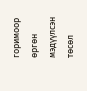горимоор өргөн мэдүүлсэн төсөл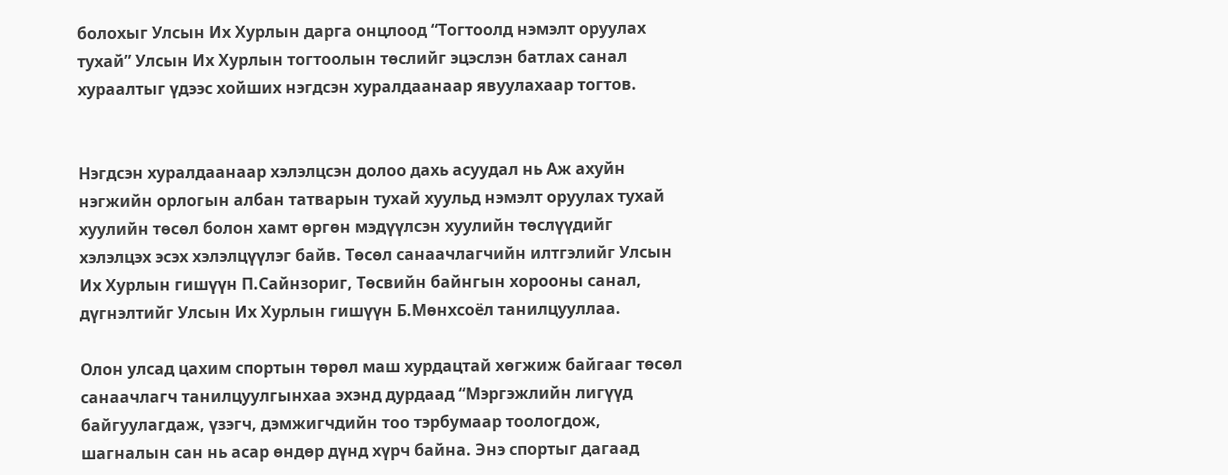болохыг Улсын Их Хурлын дарга онцлоод “Тогтоолд нэмэлт оруулах тухай” Улсын Их Хурлын тогтоолын төслийг эцэслэн батлах санал хураалтыг үдээс хойших нэгдсэн хуралдаанаар явуулахаар тогтов.


Нэгдсэн хуралдаанаар хэлэлцсэн долоо дахь асуудал нь Аж ахуйн нэгжийн орлогын албан татварын тухай хуульд нэмэлт оруулах тухай хуулийн төсөл болон хамт өргөн мэдүүлсэн хуулийн төслүүдийг хэлэлцэх эсэх хэлэлцүүлэг байв. Төсөл санаачлагчийн илтгэлийг Улсын Их Хурлын гишүүн П.Сайнзориг, Төсвийн байнгын хорооны санал, дүгнэлтийг Улсын Их Хурлын гишүүн Б.Мөнхсоёл танилцууллаа.

Олон улсад цахим спортын төрөл маш хурдацтай хөгжиж байгааг төсөл санаачлагч танилцуулгынхаа эхэнд дурдаад “Мэргэжлийн лигүүд байгуулагдаж, үзэгч, дэмжигчдийн тоо тэрбумаар тоологдож, шагналын сан нь асар өндөр дүнд хүрч байна. Энэ спортыг дагаад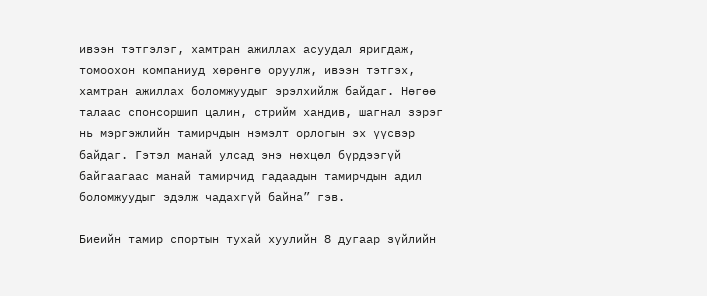ивээн тэтгэлэг, хамтран ажиллах асуудал яригдаж, томоохон компаниуд хөрөнгө оруулж, ивээн тэтгэх, хамтран ажиллах боломжуудыг эрэлхийлж байдаг. Нөгөө талаас спонсоршип цалин, стрийм хандив, шагнал зэрэг нь мэргэжлийн тамирчдын нэмэлт орлогын эх үүсвэр байдаг. Гэтэл манай улсад энэ нөхцөл бүрдээгүй байгаагаас манай тамирчид гадаадын тамирчдын адил боломжуудыг эдэлж чадахгүй байна” гэв.

Биеийн тамир спортын тухай хуулийн 8 дугаар зүйлийн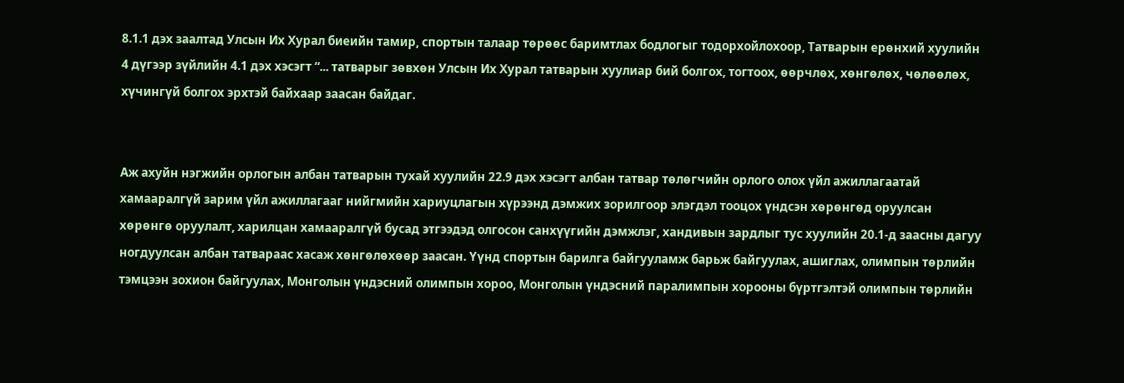8.1.1 дэх заалтад Улсын Их Хурал биеийн тамир, спортын талаар төрөөс баримтлах бодлогыг тодорхойлохоор, Татварын ерөнхий хуулийн  4 дүгээр зүйлийн 4.1 дэх хэсэгт “... татварыг зөвхөн Улсын Их Хурал татварын хуулиар бий болгох, тогтоох, өөрчлөх, хөнгөлөх, чөлөөлөх, хүчингүй болгох эрхтэй байхаар заасан байдаг.


Аж ахуйн нэгжийн орлогын албан татварын тухай хуулийн 22.9 дэх хэсэгт албан татвар төлөгчийн орлого олох үйл ажиллагаатай хамааралгүй зарим үйл ажиллагааг нийгмийн хариуцлагын хүрээнд дэмжих зорилгоор элэгдэл тооцох үндсэн хөрөнгөд оруулсан хөрөнгө оруулалт, харилцан хамааралгүй бусад этгээдэд олгосон санхүүгийн дэмжлэг, хандивын зардлыг тус хуулийн 20.1-д заасны дагуу ногдуулсан албан татвараас хасаж хөнгөлөхөөр заасан. Үүнд спортын барилга байгууламж барьж байгуулах, ашиглах, олимпын төрлийн тэмцээн зохион байгуулах, Монголын үндэсний олимпын хороо, Монголын үндэсний паралимпын хорооны бүртгэлтэй олимпын төрлийн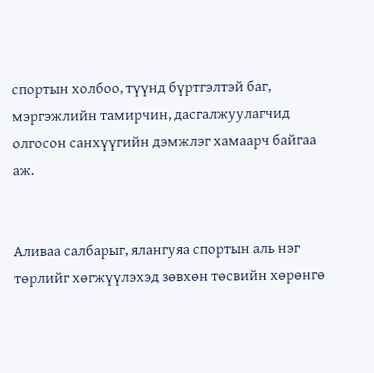спортын холбоо, түүнд бүртгэлтэй баг, мэргэжлийн тамирчин, дасгалжуулагчид олгосон санхүүгийн дэмжлэг хамаарч байгаа аж.


Аливаа салбарыг, ялангуяа спортын аль нэг төрлийг хөгжүүлэхэд зөвхөн төсвийн хөрөнгө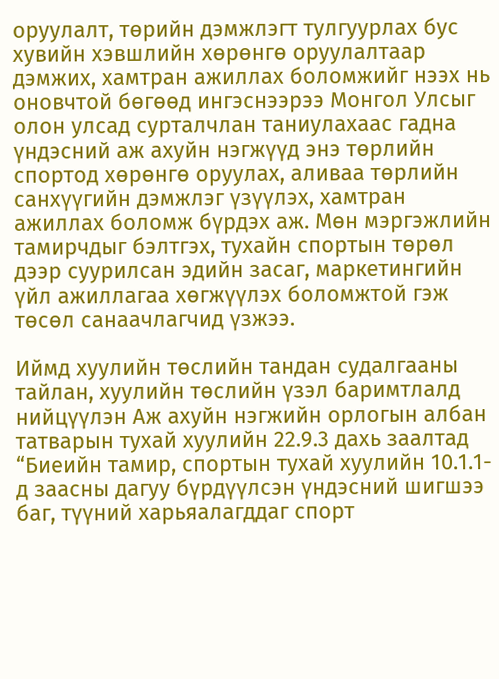оруулалт, төрийн дэмжлэгт тулгуурлах бус хувийн хэвшлийн хөрөнгө оруулалтаар дэмжих, хамтран ажиллах боломжийг нээх нь оновчтой бөгөөд ингэснээрээ Монгол Улсыг олон улсад сурталчлан таниулахаас гадна үндэсний аж ахуйн нэгжүүд энэ төрлийн спортод хөрөнгө оруулах, аливаа төрлийн санхүүгийн дэмжлэг үзүүлэх, хамтран ажиллах боломж бүрдэх аж. Мөн мэргэжлийн тамирчдыг бэлтгэх, тухайн спортын төрөл дээр суурилсан эдийн засаг, маркетингийн үйл ажиллагаа хөгжүүлэх боломжтой гэж төсөл санаачлагчид үзжээ.

Иймд хуулийн төслийн тандан судалгааны тайлан, хуулийн төслийн үзэл баримтлалд нийцүүлэн Аж ахуйн нэгжийн орлогын албан татварын тухай хуулийн 22.9.3 дахь заалтад “Биеийн тамир, спортын тухай хуулийн 10.1.1-д заасны дагуу бүрдүүлсэн үндэсний шигшээ баг, түүний харьяалагддаг спорт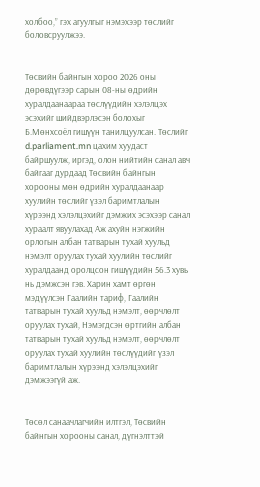холбоо,” гэх агуулгыг нэмэхээр төслийг боловсруулжээ.


Төсвийн байнгын хороо 2026 оны дөрөвдүгээр сарын 08-ны өдрийн хуралдаанаараа төслүүдийн хэлэлцэх эсэхийг шийдвэрлэсэн болохыг Б.Мөнхсоёл гишүүн танилцуулсан. Төслийг d.parliament.mn цахим хуудаст байршуулж, иргэд, олон нийтийн санал авч байгааг дурдаад Төсвийн байнгын хорооны мөн өдрийн хуралдаанаар хуулийн төслийг үзэл баримтлалын хүрээнд хэлэлцэхийг дэмжих эсэхээр санал хураалт явуулахад Аж ахуйн нэгжийн орлогын албан татварын тухай хуульд нэмэлт оруулах тухай хуулийн төслийг хуралдаанд оролцсон гишүүдийн 56.3 хувь нь дэмжсэн гэв. Харин хамт өргөн мэдүүлсэн Гаалийн тариф, Гаалийн татварын тухай хуульд нэмэлт, өөрчлөлт оруулах тухай, Нэмэгдсэн өртгийн албан татварын тухай хуульд нэмэлт, өөрчлөлт оруулах тухай хуулийн төслүүдийг үзэл баримтлалын хүрээнд хэлэлцэхийг дэмжээгүй аж.


Төсөл санаачлагчийн илтгэл, Төсвийн байнгын хорооны санал, дүгнэлттэй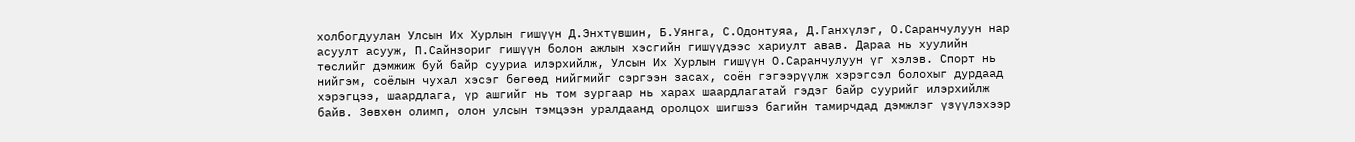холбогдуулан Улсын Их Хурлын гишүүн Д.Энхтүвшин, Б.Уянга, С.Одонтуяа, Д.Ганхүлэг, О.Саранчулуун нар асуулт асууж, П.Сайнзориг гишүүн болон ажлын хэсгийн гишүүдээс хариулт авав. Дараа нь хуулийн төслийг дэмжиж буй байр сууриа илэрхийлж, Улсын Их Хурлын гишүүн О.Саранчулуун үг хэлэв. Спорт нь нийгэм, соёлын чухал хэсэг бөгөөд нийгмийг сэргээн засах, соён гэгээрүүлж хэрэгсэл болохыг дурдаад хэрэгцээ, шаардлага, үр ашгийг нь том зургаар нь харах шаардлагатай гэдэг байр суурийг илэрхийлж байв. Зөвхөн олимп, олон улсын тэмцээн уралдаанд оролцох шигшээ багийн тамирчдад дэмжлэг үзүүлэхээр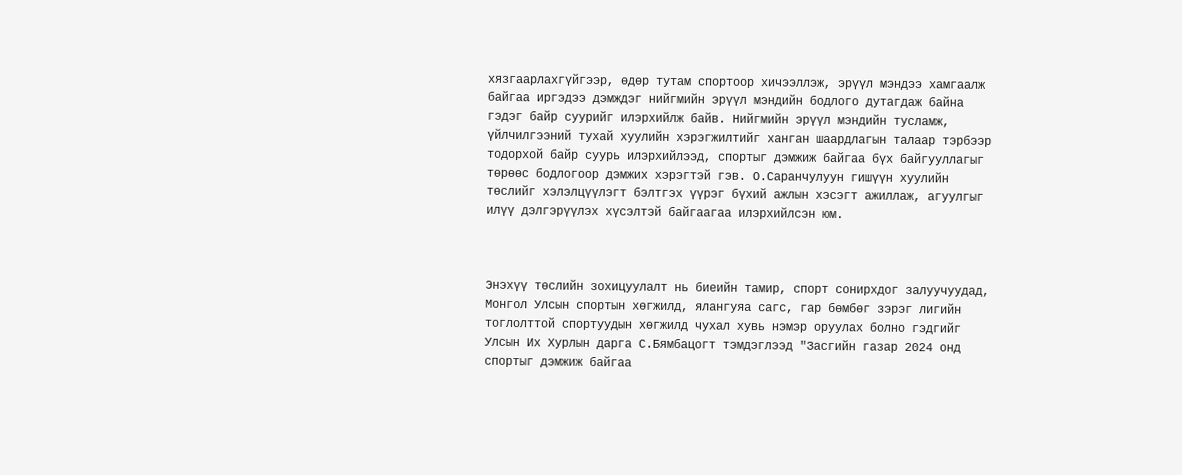хязгаарлахгүйгээр, өдөр тутам спортоор хичээллэж, эрүүл мэндээ хамгаалж байгаа иргэдээ дэмждэг нийгмийн эрүүл мэндийн бодлого дутагдаж байна гэдэг байр суурийг илэрхийлж байв. Нийгмийн эрүүл мэндийн тусламж, үйлчилгээний тухай хуулийн хэрэгжилтийг ханган шаардлагын талаар тэрбээр тодорхой байр суурь илэрхийлээд, спортыг дэмжиж байгаа бүх байгууллагыг төрөөс бодлогоор дэмжих хэрэгтэй гэв. О.Саранчулуун гишүүн хуулийн төслийг хэлэлцүүлэгт бэлтгэх үүрэг бүхий ажлын хэсэгт ажиллаж, агуулгыг илүү дэлгэрүүлэх хүсэлтэй байгаагаа илэрхийлсэн юм.



Энэхүү төслийн зохицуулалт нь биеийн тамир, спорт сонирхдог залуучуудад, Монгол Улсын спортын хөгжилд, ялангуяа сагс, гар бөмбөг зэрэг лигийн тоглолттой спортуудын хөгжилд чухал хувь нэмэр оруулах болно гэдгийг Улсын Их Хурлын дарга С.Бямбацогт тэмдэглээд "Засгийн газар 2024 онд спортыг дэмжиж байгаа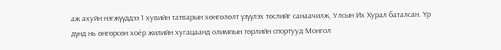аж ахуйн нэгжүүддээ 1 хувийн татварын хөнгөлөлт үзүүлэх төслийг санаачилж, Улсын Их Хурал баталсан. Үр дүнд нь өнгөрсөн хоёр жилийн хугацаанд олимпын төрлийн спортууд Монгол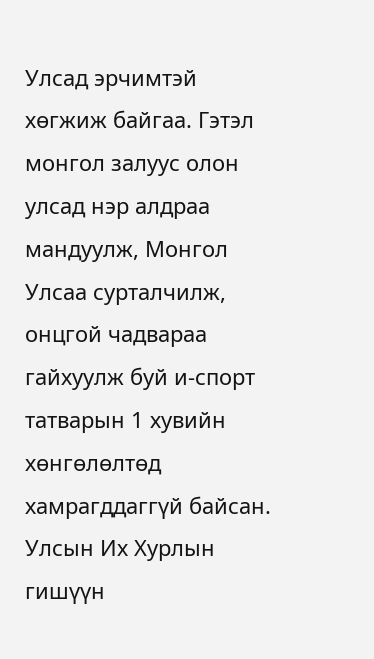Улсад эрчимтэй хөгжиж байгаа. Гэтэл монгол залуус олон улсад нэр алдраа мандуулж, Монгол Улсаа сурталчилж, онцгой чадвараа гайхуулж буй и-спорт татварын 1 хувийн хөнгөлөлтөд хамрагддаггүй байсан. Улсын Их Хурлын гишүүн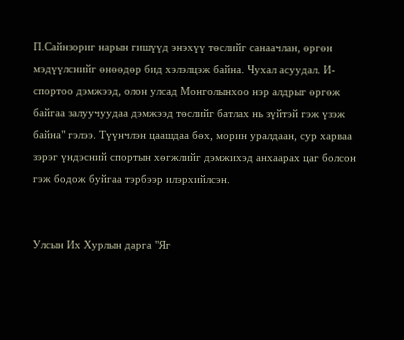П.Сайнзориг нарын гишүүд энэхүү төслийг санаачлан, өргөн мэдүүлснийг өнөөдөр бид хэлэлцэж байна. Чухал асуудал. И-спортоо дэмжээд, олон улсад Монголынхоо нэр алдрыг өргөж байгаа залуучуудаа дэмжээд төслийг батлах нь зүйтэй гэж үзэж байна" гэлээ. Түүнчлэн цаашдаа бөх, морин уралдаан, сур харваа зэрэг үндэсний спортын хөгжлийг дэмжихэд анхаарах цаг болсон гэж бодож буйгаа тэрбээр илэрхийлсэн.


Улсын Их Хурлын дарга "Яг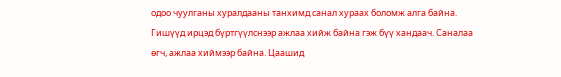одоо чуулганы хуралдааны танхимд санал хураах боломж алга байна. Гишүүд ирцэд бүртгүүлснээр ажлаа хийж байна гэж бүү хандаач. Саналаа өгч, ажлаа хиймээр байна. Цаашид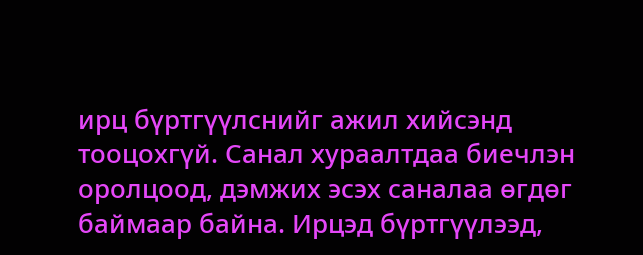ирц бүртгүүлснийг ажил хийсэнд тооцохгүй. Санал хураалтдаа биечлэн оролцоод, дэмжих эсэх саналаа өгдөг баймаар байна. Ирцэд бүртгүүлээд,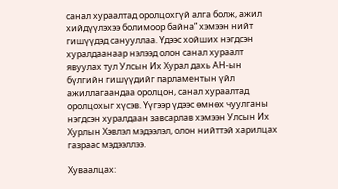санал хураалтад оролцохгүй алга болж, ажил хийдүүлэхээ болимоор байна” хэмээн нийт гишүүдэд санууллаа. Үдээс хойших нэгдсэн хуралдаанаар нэлээд олон санал хураалт явуулах тул Улсын Их Хурал дахь АН-ын бүлгийн гишүүдийг парламентын үйл ажиллагаандаа оролцон, санал хураалтад оролцохыг хүсэв. Үүгээр үдээс өмнөх чуулганы нэгдсэн хуралдаан завсарлав хэмээн Улсын Их Хурлын Хэвлэл мэдээлэл, олон нийттэй харилцах газраас мэдээллээ.

Хуваалцах: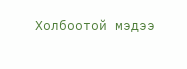Холбоотой мэдээ